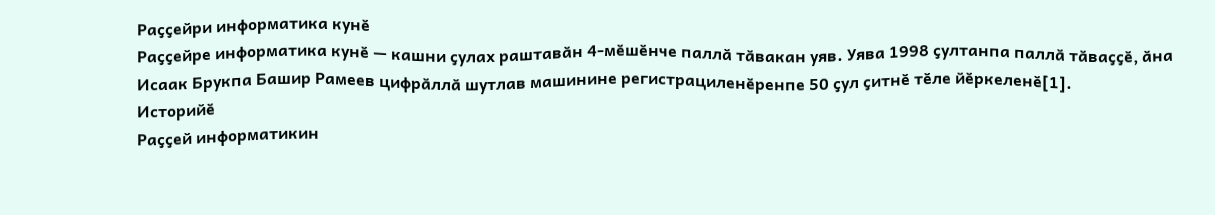Раҫҫейри информатика кунӗ
Раҫҫейре информатика кунӗ — кашни ҫулах раштавӑн 4-мӗшӗнче паллӑ тӑвакан уяв. Уява 1998 ҫултанпа паллӑ тӑваҫҫӗ, ӑна Исаак Брукпа Башир Рамеев цифрӑллӑ шутлав машинине регистрациленӗренпе 50 ҫул ҫитнӗ тӗле йӗркеленӗ[1].
Историйӗ
Раҫҫей информатикин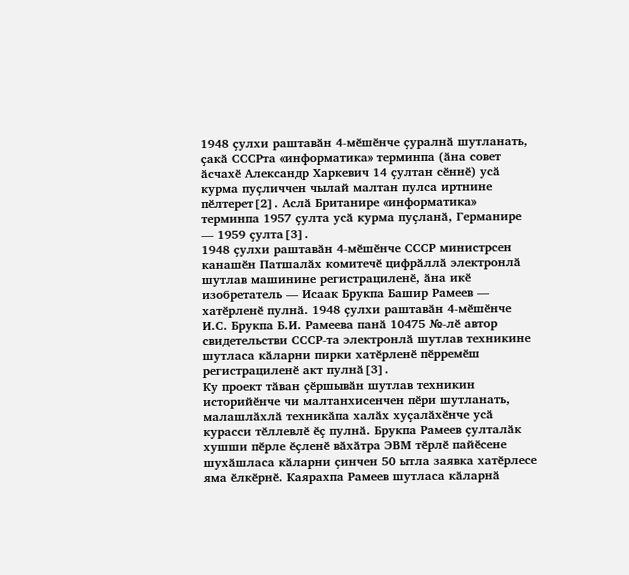1948 ҫулхи раштавӑн 4-мӗшӗнче ҫуралнӑ шутланать, ҫакӑ СССРта «информатика» терминпа (ӑна совет ӑсчахӗ Александр Харкевич 14 ҫултан сӗннӗ) усӑ курма пуҫличчен чылай малтан пулса иртнине пӗлтерет[2]. Аслӑ Британире «информатика» терминпа 1957 ҫулта усӑ курма пуҫланӑ, Германире — 1959 ҫулта[3].
1948 ҫулхи раштавӑн 4-мӗшӗнче СССР министрсен канашӗн Патшалӑх комитечӗ цифрӑллӑ электронлӑ шутлав машинине регистрациленӗ, ӑна икӗ изобретатель — Исаак Брукпа Башир Рамеев — хатӗрленӗ пулнӑ. 1948 ҫулхи раштавӑн 4-мӗшӗнче И.С. Брукпа Б.И. Рамеева панӑ 10475 №-лӗ автор свидетельстви СССР-та электронлӑ шутлав техникине шутласа кӑларни пирки хатӗрленӗ пӗрремӗш регистрациленӗ акт пулнӑ[3].
Ку проект тӑван ҫӗршывӑн шутлав техникин историйӗнче чи малтанхисенчен пӗри шутланать, малашлӑхлӑ техникӑпа халӑх хуҫалӑхӗнче усӑ курасси тӗллевлӗ ӗҫ пулнӑ. Брукпа Рамеев ҫулталӑк хушши пӗрле ӗҫленӗ вӑхӑтра ЭВМ тӗрлӗ пайӗсене шухӑшласа кӑларни ҫинчен 50 ытла заявка хатӗрлесе яма ӗлкӗрнӗ. Каярахпа Рамеев шутласа кӑларнӑ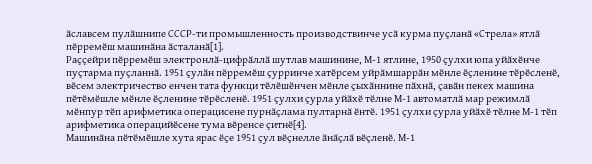ӑславсем пулӑшнипе СССР-ти промышленность производствинче усӑ курма пуҫланӑ «Стрела» ятлӑ пӗрремӗш машинӑна ӑсталанӑ[1].
Раҫҫейри пӗрремӗш электронлӑ-цифрӑллӑ шутлав машинине, М-1 ятлине, 1950 ҫулхи юпа уйӑхӗнче пуҫтарма пуҫланнӑ. 1951 ҫулӑн пӗрремӗш ҫурринче хатӗрсем уйрӑмшаррӑн мӗнле ӗҫленине тӗрӗсленӗ, вӗсем электричество енчен тата функци тӗлӗшӗнчен мӗнле ҫыхӑннине пӑхнӑ, ҫавӑн пекех машина пӗтӗмӗшле мӗнле ӗҫленине тӗрӗсленӗ. 1951 ҫулхи ҫурла уйӑхӗ тӗлне М-1 автоматлӑ мар режимлӑ мӗнпур тӗп арифметика операцисене пурнӑҫлама пултарнӑ ӗнтӗ. 1951 ҫулхи ҫурла уйӑхӗ тӗлне М-1 тӗп арифметика операцийӗсене тума вӗренсе ҫитнӗ[4].
Машинӑна пӗтӗмӗшле хута ярас ӗҫе 1951 ҫул вӗҫнелле ӑнӑҫлӑ вӗҫленӗ. М-1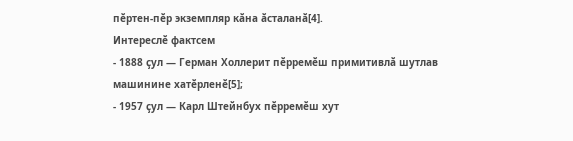пӗртен-пӗр экземпляр кӑна ӑсталанӑ[4].
Интереслӗ фактсем
- 1888 ҫул — Герман Холлерит пӗрремӗш примитивлӑ шутлав машинине хатӗрленӗ[5];
- 1957 ҫул — Карл Штейнбух пӗрремӗш хут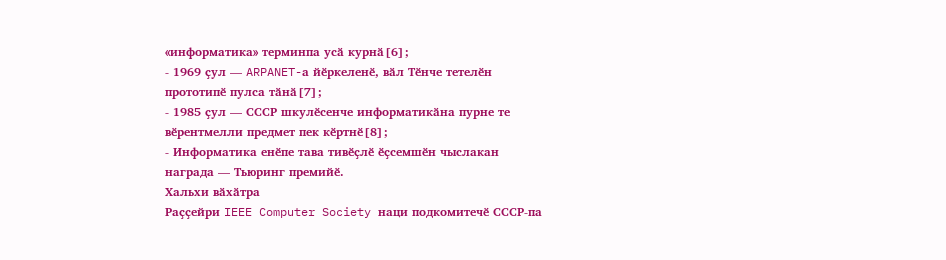«информатика» терминпа усӑ курнӑ[6];
- 1969 ҫул — ARPANET-а йӗркеленӗ, вӑл Тӗнче тетелӗн прототипӗ пулса тӑнӑ[7];
- 1985 ҫул — СССР шкулӗсенче информатикӑна пурне те вӗрентмелли предмет пек кӗртнӗ[8];
- Информатика енӗпе тава тивӗҫлӗ ӗҫсемшӗн чыслакан награда — Тьюринг премийӗ.
Хальхи вӑхӑтра
Раҫҫейри IEEE Computer Society наци подкомитечӗ СССР-па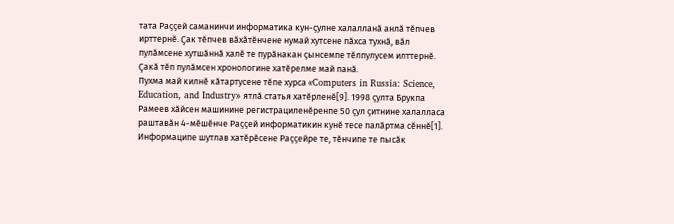тата Раҫҫей саманинчи информатика кун-ҫулне халалланӑ анлӑ тӗпчев ирттернӗ. Ҫак тӗпчев вӑхӑтӗнчене нумай хутсене пӑхса тухнӑ, вӑл пулӑмсене хутшӑннӑ халӗ те пурӑнакан ҫынсемпе тӗлпулусем илттернӗ. Ҫакӑ тӗп пулӑмсен хронологине хатӗрелме май панӑ.
Пухма май килнӗ кӑтартусене тӗпе хурса «Computers in Russia: Science, Education, and Industry» ятлӑ статья хатӗрленӗ[9]. 1998 ҫулта Брукпа Рамеев хӑйсен машинине регистрациленӗренпе 50 ҫул ҫитнине халалласа раштавӑн 4-мӗшӗнче Раҫҫей информатикин кунӗ тесе палӑртма сӗннӗ[1].
Информаципе шутлав хатӗрӗсене Раҫҫейре те, тӗнчипе те пысӑк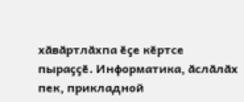хӑвӑртлӑхпа ӗҫе кӗртсе пыраҫҫӗ. Информатика, ӑслӑлӑх пек, прикладной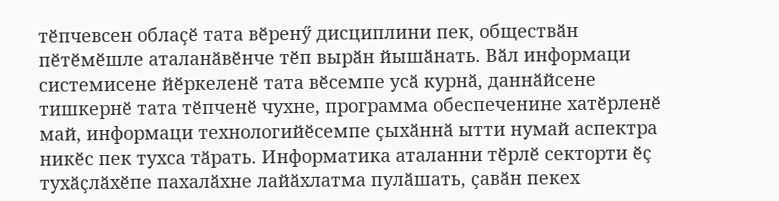тӗпчевсен облаҫӗ тата вӗренӳ дисциплини пек, обществӑн пӗтӗмӗшле аталанӑвӗнче тӗп вырӑн йышӑнать. Вӑл информаци системисене йӗркеленӗ тата вӗсемпе усӑ курнӑ, даннӑйсене тишкернӗ тата тӗпченӗ чухне, программа обеспеченине хатӗрленӗ май, информаци технологийӗсемпе ҫыхӑннӑ ытти нумай аспектра никӗс пек тухса тӑрать. Информатика аталанни тӗрлӗ секторти ӗҫ тухӑҫлӑхӗпе пахалӑхне лайӑхлатма пулӑшать, ҫавӑн пекех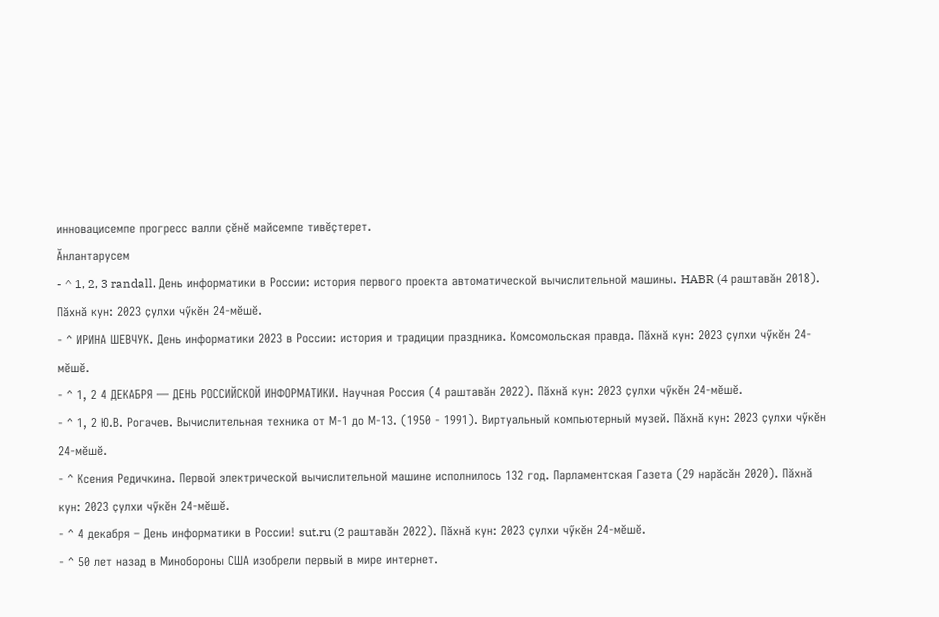инновацисемпе прогресс валли ҫӗнӗ майсемпе тивӗҫтерет.
Ӑнлантарусем
- ^ 1, 2, 3 randall. День информатики в России: история первого проекта автоматической вычислительной машины. HABR (4 раштавӑн 2018). Пӑхнӑ кун: 2023 ҫулхи чӳкӗн 24-мӗшӗ.
- ^ ИРИНА ШЕВЧУК. День информатики 2023 в России: история и традиции праздника. Комсомольская правда. Пӑхнӑ кун: 2023 ҫулхи чӳкӗн 24-мӗшӗ.
- ^ 1, 2 4 ДЕКАБРЯ — ДЕНЬ РОССИЙСКОЙ ИНФОРМАТИКИ. Научная Россия (4 раштавӑн 2022). Пӑхнӑ кун: 2023 ҫулхи чӳкӗн 24-мӗшӗ.
- ^ 1, 2 Ю.В. Рогачев. Вычислительная техника от М-1 до М-13. (1950 - 1991). Виртуальный компьютерный музей. Пӑхнӑ кун: 2023 ҫулхи чӳкӗн 24-мӗшӗ.
- ^ Ксения Редичкина. Первой электрической вычислительной машине исполнилось 132 год. Парламентская Газета (29 нарӑсӑн 2020). Пӑхнӑ кун: 2023 ҫулхи чӳкӗн 24-мӗшӗ.
- ^ 4 декабря – День информатики в России! sut.ru (2 раштавӑн 2022). Пӑхнӑ кун: 2023 ҫулхи чӳкӗн 24-мӗшӗ.
- ^ 50 лет назад в Минобороны США изобрели первый в мире интернет.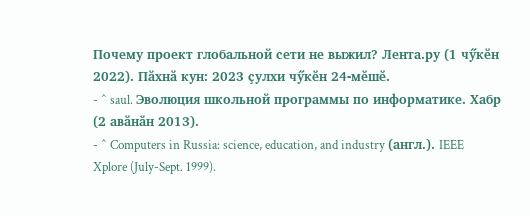Почему проект глобальной сети не выжил? Лента.ру (1 чӳкӗн 2022). Пӑхнӑ кун: 2023 ҫулхи чӳкӗн 24-мӗшӗ.
- ^ saul. Эволюция школьной программы по информатике. Хабр (2 авӑнӑн 2013).
- ^ Computers in Russia: science, education, and industry (англ.). IEEE Xplore (July-Sept. 1999).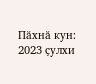Пӑхнӑ кун: 2023 ҫулхи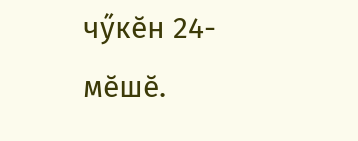чӳкӗн 24-мӗшӗ.